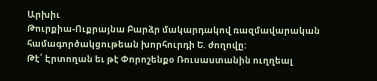Արխիւ
Թուրքիա-Ուքրայնա Բարձր մակարդակով ռազմավարական համագործակցութեան խորհուրդի Ե. ժողովը:
Թէ՛ Էրտողան եւ թէ Փորոշենքօ Ռուսաստանին ուղղեալ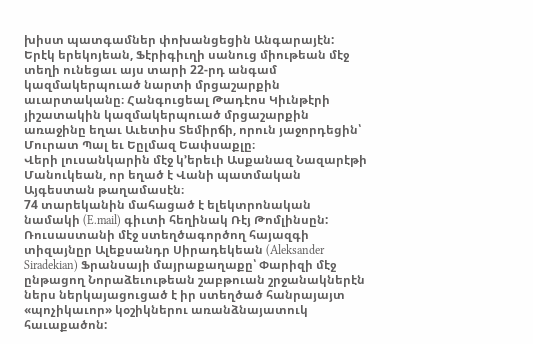խիստ պատգամներ փոխանցեցին Անգարայէն:
Երէկ երեկոյեան, Ֆէրիգիւղի սանուց միութեան մէջ տեղի ունեցաւ այս տարի 22-րդ անգամ կազմակերպուած նարտի մրցաշարքին աւարտականը։ Հանգուցեալ Թադէոս Կիւնթէրի յիշատակին կազմակերպուած մրցաշարքին առաջինը եղաւ Աւետիս Տեմիրճի, որուն յաջորդեցին՝ Մուրատ Պալ եւ Եըլմազ Եափսաքլը։
Վերի լուսանկարին մէջ կ՚երեւի Ասքանազ Նազարէթի Մանուկեան, որ եղած է Վանի պատմական Այգեստան թաղամասէն։
74 տարեկանին մահացած է ելեկտրոնական նամակի (E.mail) գիւտի հեղինակ Ռէյ Թոմլինսըն:
Ռուսաստանի մէջ ստեղծագործող հայազգի տիզայնըր Ալեքսանդր Սիրադեկեան (Aleksander Siradekian) Ֆրանսայի մայրաքաղաքը՝ Փարիզի մէջ ընթացող Նորաձեւութեան շաբթուան շրջանակներէն ներս ներկայացուցած է իր ստեղծած հանրայայտ «պոչիկաւոր» կօշիկներու առանձնայատուկ հաւաքածոն: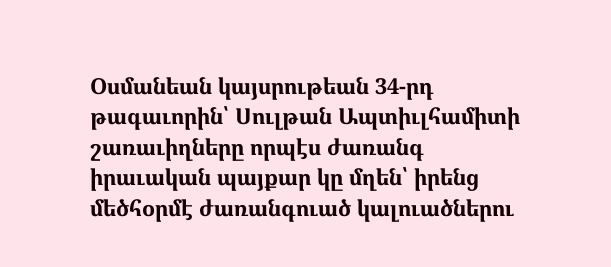Օսմանեան կայսրութեան 34-րդ թագաւորին՝ Սուլթան Ապտիւլհամիտի շառաւիղները որպէս ժառանգ իրաւական պայքար կը մղեն՝ իրենց մեծհօրմէ ժառանգուած կալուածներու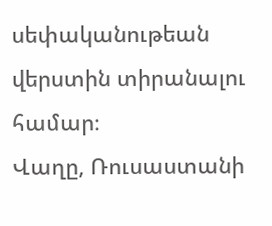սեփականութեան վերստին տիրանալու համար։
Վաղը, Ռուսաստանի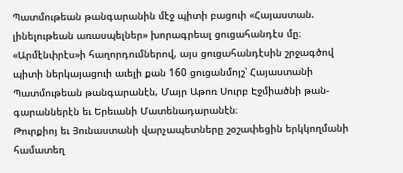Պատմութեան թանգարանին մէջ պիտի բացուի «Հայաստան. լինելութեան առասպելներ» խորագրեալ ցուցահանդէս մը։ «Արմէնփրէս»ի հաղորդումներով, այս ցուցահանդէսին շրջագծով պիտի ներկայացուի աւելի քան 160 ցուցանմոյշ՝ Հայաստանի Պատմութեան թանգարանէն, Մայր Աթոռ Սուրբ Էջմիածնի թան-գարաններէն եւ Երեւանի Մատենադարանէն։
Թուրքիոյ եւ Յունաստանի վարչապետները շօշափեցին երկկողմանի համատեղ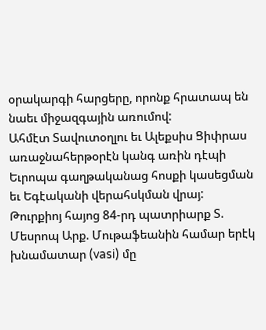օրակարգի հարցերը, որոնք հրատապ են նաեւ միջազգային առումով:
Ահմէտ Տավուտօղլու եւ Ալեքսիս Ցիփրաս առաջնահերթօրէն կանգ առին դէպի Եւրոպա գաղթականաց հոսքի կասեցման եւ Եգէականի վերահսկման վրայ:
Թուրքիոյ հայոց 84-րդ պատրիարք Տ. Մեսրոպ Արք. Մութաֆեանին համար երէկ խնամատար (vasi) մը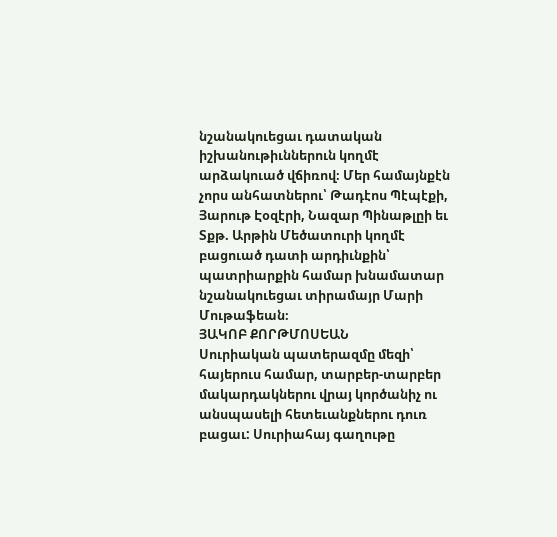նշանակուեցաւ դատական իշխանութիւններուն կողմէ արձակուած վճիռով։ Մեր համայնքէն չորս անհատներու՝ Թադէոս Պէպէքի, Յարութ Էօզէրի, Նազար Պինաթլըի եւ Տքթ. Արթին Մեծատուրի կողմէ բացուած դատի արդիւնքին՝ պատրիարքին համար խնամատար նշանակուեցաւ տիրամայր Մարի Մութաֆեան։
ՅԱԿՈԲ ՔՈՐԹՄՈՍԵԱՆ
Սուրիական պատերազմը մեզի՝ հայերուս համար, տարբեր-տարբեր մակարդակներու վրայ կործանիչ ու անսպասելի հետեւանքներու դուռ բացաւ: Սուրիահայ գաղութը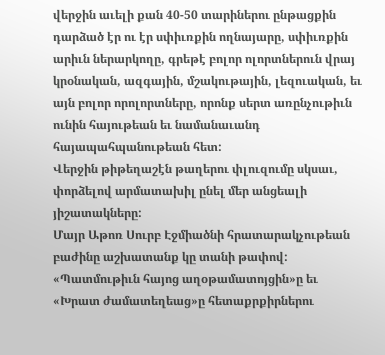վերջին աւելի քան 40-50 տարիներու ընթացքին դարձած էր ու էր սփիւռքին ողնայարը, սփիւռքին արիւն ներարկողը, գրեթէ բոլոր ոլորտներուն վրայ կրօնական, ազգային, մշակութային, լեզուական, եւ այն բոլոր որոլորտները, որոնք սերտ առընչութիւն ունին հայութեան եւ նամանաւանդ հայապահպանութեան հետ:
Վերջին թիթեղաշէն թաղերու փլուզումը սկսաւ, փորձելով արմատախիլ ընել մեր անցեալի յիշատակները:
Մայր Աթոռ Սուրբ Էջմիածնի հրատարակչութեան բաժինը աշխատանք կը տանի թափով:
«Պատմութիւն հայոց աղօթամատոյցին»ը եւ «Խրատ ժամատեղեաց»ը հետաքրքիրներու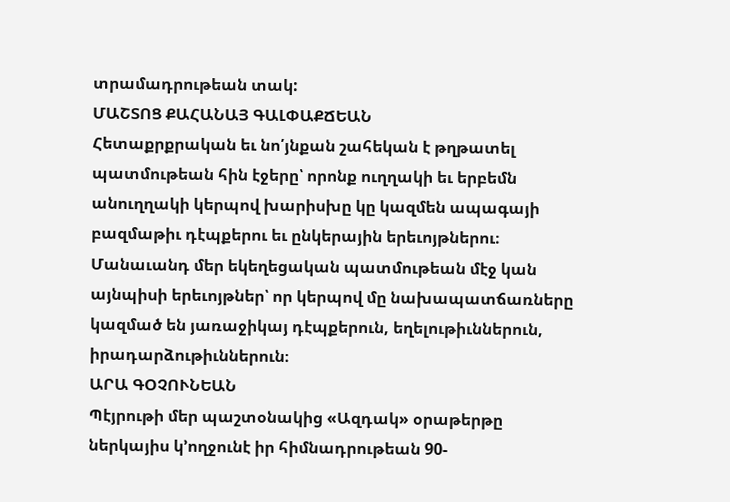տրամադրութեան տակ:
ՄԱՇՏՈՑ ՔԱՀԱՆԱՅ ԳԱԼՓԱՔՃԵԱՆ
Հետաքրքրական եւ նո՛յնքան շահեկան է թղթատել պատմութեան հին էջերը՝ որոնք ուղղակի եւ երբեմն անուղղակի կերպով խարիսխը կը կազմեն ապագայի բազմաթիւ դէպքերու եւ ընկերային երեւոյթներու։ Մանաւանդ մեր եկեղեցական պատմութեան մէջ կան այնպիսի երեւոյթներ՝ որ կերպով մը նախապատճառները կազմած են յառաջիկայ դէպքերուն, եղելութիւններուն, իրադարձութիւններուն։
ԱՐԱ ԳՕՉՈՒՆԵԱՆ
Պէյրութի մեր պաշտօնակից «Ազդակ» օրաթերթը ներկայիս կ՚ողջունէ իր հիմնադրութեան 90-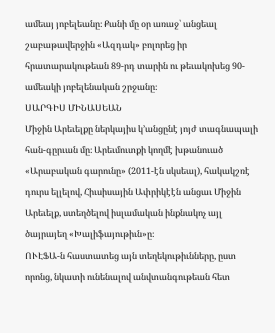ամեայ յոբելեանը։ Քանի մը օր առաջ՝ անցեալ շաբաթավերջին «Ազդակ» բոլորեց իր հրատարակութեան 89-րդ տարին ու թեւակոխեց 90-ամեակի յոբելենական շրջանը։
ՍԱՐԳԻՍ ՄԻՆԱՍԵԱՆ
Միջին Արեւելքը ներկայիս կ՚անցընէ յոյժ տագնապալի հան-գըրւան մը։ Արեւմուտքի կողմէ խթանուած «Արաբական գարունը» (2011-էն սկսեալ), հակակշռէ դուրս ելլելով, Հիւսիսային Ափրիկէէն անցաւ Միջին Արեւելք, ստեղծելով իսլամական ինքնակոչ այլ ծայրայեղ «Խալիֆայութիւն»ը։
ՈՒԷՖԱ-ն հաստատեց այն տեղեկութիւնները, ըստ որոնց, նկատի ունենալով անվտանգութեան հետ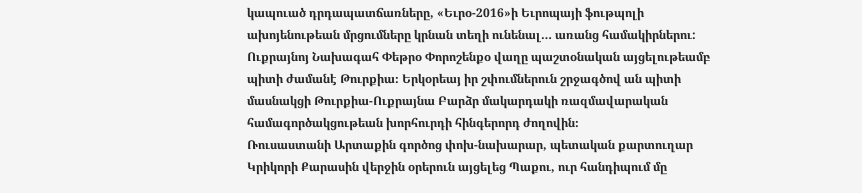կապուած դրդապատճառները, «Եւրօ-2016»ի Եւրոպայի ֆութպոլի ախոյենութեան մրցումները կրնան տեղի ունենալ… առանց համակիրներու:
Ուքրայնոյ Նախագահ Փեթրօ Փորոշենքօ վաղը պաշտօնական այցելութեամբ պիտի ժամանէ Թուրքիա։ Երկօրեայ իր շփումներուն շրջագծով ան պիտի մասնակցի Թուրքիա-Ուքրայնա Բարձր մակարդակի ռազմավարական համագործակցութեան խորհուրդի հինգերորդ ժողովին։
Ռուսաստանի Արտաքին գործոց փոխ-նախարար, պետական քարտուղար Կրիկորի Քարասին վերջին օրերուն այցելեց Պաքու, ուր հանդիպում մը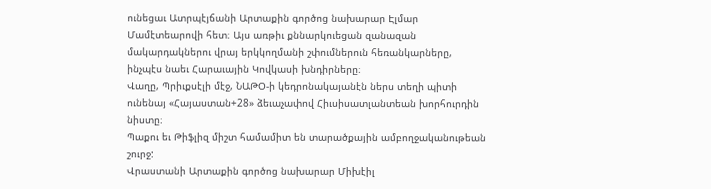ունեցաւ Ատրպէյճանի Արտաքին գործոց նախարար Էլմար Մամէտեարովի հետ։ Այս առթիւ քննարկուեցան զանազան մակարդակներու վրայ երկկողմանի շփումներուն հեռանկարները, ինչպէս նաեւ Հարաւային Կովկասի խնդիրները։
Վաղը, Պրիւքսէլի մէջ, ՆԱԹՕ-ի կեդրոնակայանէն ներս տեղի պիտի ունենայ «Հայաստան+28» ձեւաչափով Հիւսիսատլանտեան խորհուրդին նիստը։
Պաքու եւ Թիֆլիզ միշտ համամիտ են տարածքային ամբողջականութեան շուրջ:
Վրաստանի Արտաքին գործոց նախարար Միխէիլ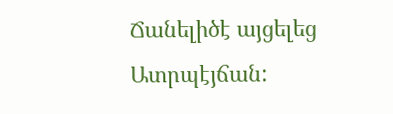Ճանելիծէ այցելեց Ատրպէյճան: